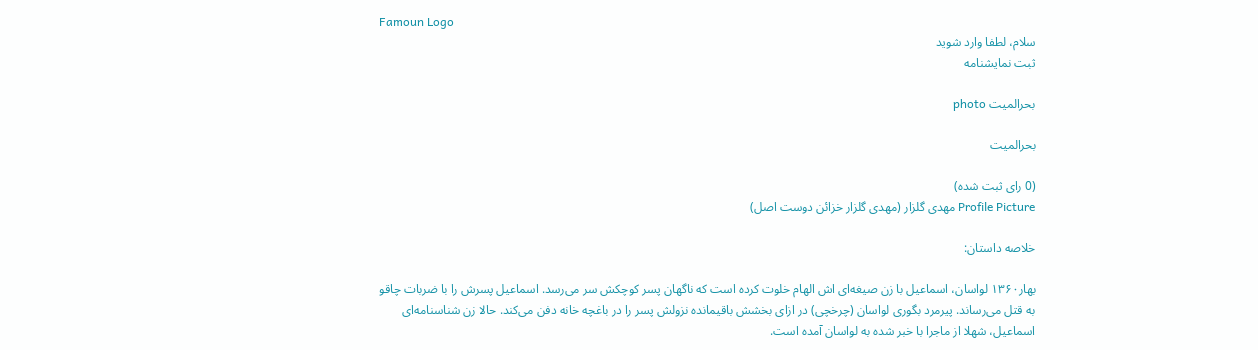Famoun Logo
سلام، لطفا وارد شوید
ثبت نمایشنامه

بحرالمیت photo

بحرالمیت

(0 رای ثبت شده)
Profile Picture مهدی گلزار (مهدی گلزار خزائن دوست اصل)

خلاصه داستان:

بهار۱۳۶۰ لواسان، اسماعیل با زن صیغه‌ای اش الهام خلوت کرده است که ناگهان پسر کوچکش سر می‌رسد. اسماعیل پسرش را با ضربات چاقو به قتل می‌رساند. پیرمرد بگوری لواسان (چرخچی) در ازای بخشش باقیمانده نزولش پسر را در باغچه خانه دفن می‌کند. حالا زن شناسنامه‌ای اسماعیل، شهلا از ماجرا با خبر شده به لواسان آمده است.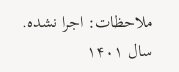ملاحظات: اجرا نشده. سال ۱۴۰۱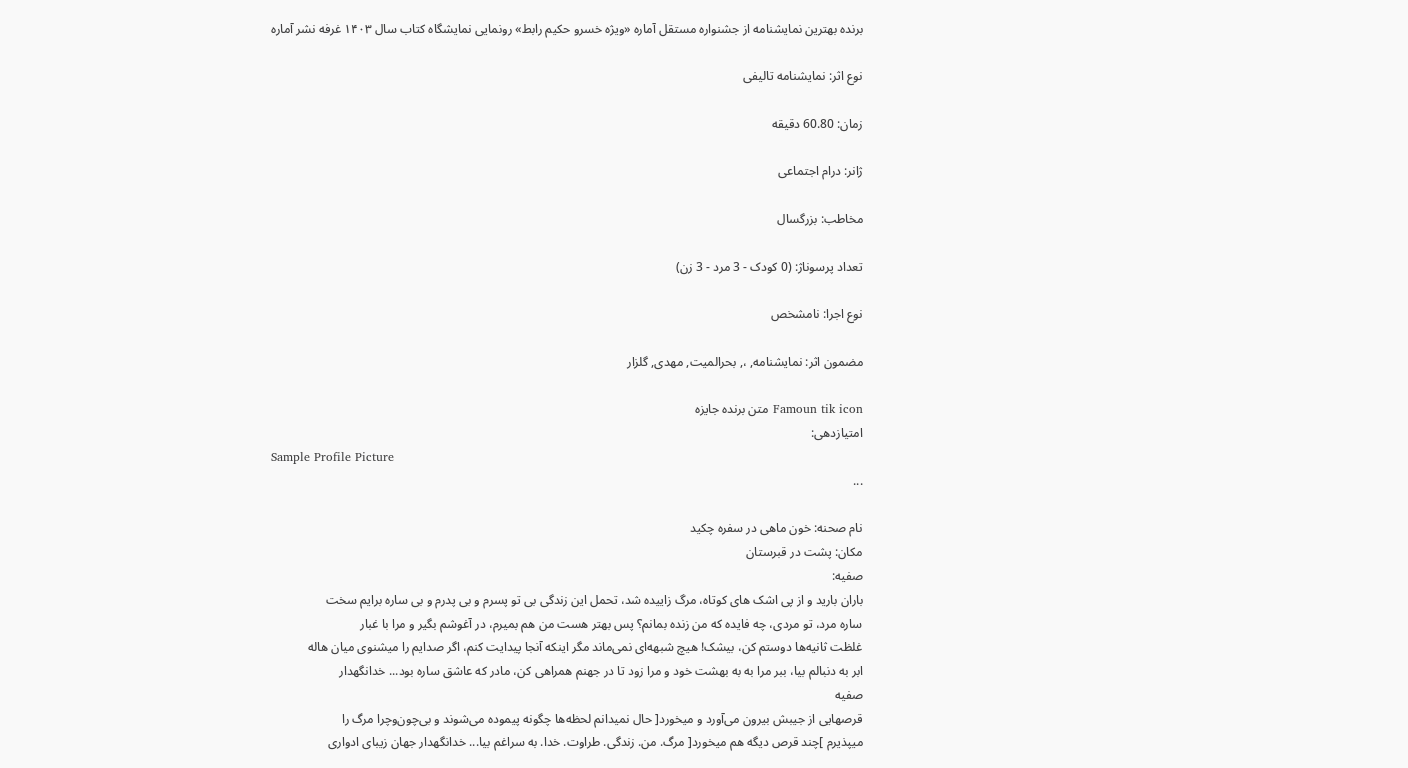برنده بهترین نمایشنامه از جشنواره مستقل آماره «ویژه خسرو حکیم رابط» رونمایی نمایشگاه کتاب سال ۱۴۰۳ غرفه نشر آماره

نوع اثر: نمایشنامه تالیفی

زمان: 60.80 دقیقه

ژانر: درام اجتماعی

مخاطب: بزرگسال

تعداد پرسوناژ: (0 کودک - 3 مرد - 3 زن)

نوع اجرا: نامشخص

مضمون اثر: نمایشنامه, ،, بحرالمیت, مهدی, گلزار

Famoun tik icon متن برنده جایزه
امتیازدهی:
Sample Profile Picture
...

نام صحنه: خون ماهی در سفره چکید
مکان: پشت در قبرستان
صفیه:
باران بارید و از پی اشک های کوتاه، مرگ زاییده شد، تحمل این زندگی بی تو پسرم و بی پدرم و بی ساره برایم سخت
ساره مرد، تو مردی، چه فایده که من زنده بمانم؟ پس بهتر هست من هم بمیرم، در آغوشم بگیر و مرا با غبار
غلظت ثانیه‌ها دوستم کن، بیشک! هیچ شبهه‌ای نمی‌ماند مگر اینکه آنجا پیدایت کنم، اگر صدایم را میشنوی میان هاله
ابر به دنبالم بیا، ببر مرا به به بهشت خود و مرا زود تا در جهنم همراهی کن، مادر که عاشق ساره بود... خدانگهدار
صفیه
قرصهایی از جیبش بیرون می‌آورد و میخورد[ حال نمیدانم لحظه‌ها چگونه پیموده می‌شوند و بی‌چون‌وچرا مرگ را
میپذیرم ]چند قرص دیگه هم میخورد[ مرگ. من. زندگی. طراوت. خدا. به سراغم بیا... خدانگهدار جهان زیبای ادواری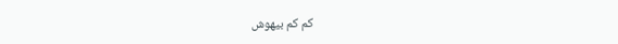کم کم بیهوش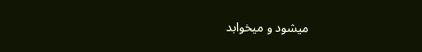میشود و میخوابد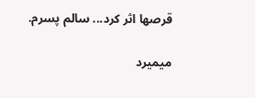قرصها اثر کرد... سالم پسرم.

میمیرد